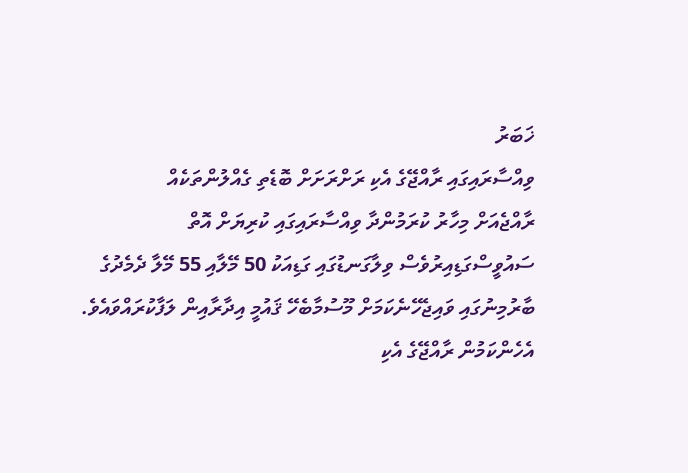ޚަބަރު
ވިއްސާރައިގައި ރާއްޖޭގެ އެކި ރަށްރަށަށް ބޮޑެތި ގެއްލުންތަކެއް
ރާއްޖެއަށް މިހާރު ކުރަމުންދާ ވިއްސާރައިގައި ކުރިޔަށް އޮތް ސައުވީސްގަޑިއިރުވެސް ވިލާގަނޑުގައި ގަޑިއަކު 50 މޭލާއި 55 މޭލާ ދެމެދުގެ ބާރުމިނުގައި ވައިޖެހޭނެކަމަށް މޫސުމާބެހޭ ޤައުމީ އިދާރާއިން ލަފާކުރައްވައެވެ. އެހެންކަމުން ރާއްޖޭގެ އެކި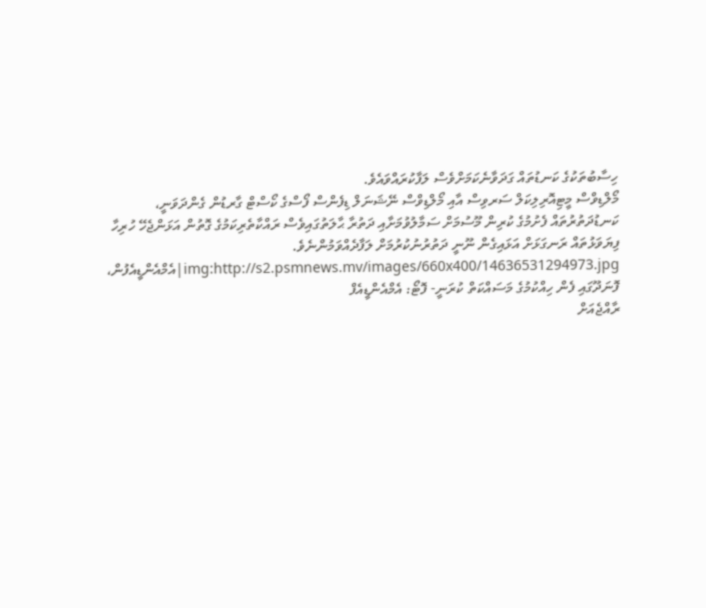ހިސާބުތަކުގެ ކަނޑުތައް ގަދަވާނެކަމަށްވެސް ލަފާކުރައްވައެވެ.
މޯލްޑިވްސް މީޓިއޮރިލިކަލް ސަރވިސް އާއި މޯލްޑިވްސް ނޭޝަނަލް ޑިފެންސް ފޯސްގެ ކޯސްޓް ގާރޑުން ގެންދަވަނީ، ކަނޑުދަތުރުތައް ފެށުމުގެ ކުރިން މޫސުމަށް ސަމާލުވުމަށާއި ދަތުރާ ޙާލަތުގައިވެސް ރައްކާތެރިކަމުގެ ގޮތުން އަޅަންޖެހޭ ހުރިހާ ފިޔަވަޅުތައް ރަނގަޅަށް އަޅައިގެން ނޫނީ ދަތުރުނުކުރުމަށް ލަފާދެއްވަމުންނެވެ.
img:http://s2.psmnews.mv/images/660x400/14636531294973.jpg|އެމްއެންޑީއެފުން، ފޮނަދޫގައި ފެން ހިއްކުމުގެ މަސައްކަތް ކުރަނީ- ފޮޓޯ: އެމްއެންޑީއެފް
ރާއްޖެއަށް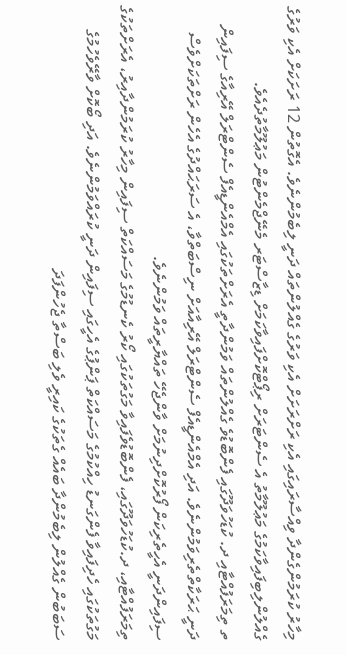މިހާރު ކުރަމުންގެންދާ ވިއްސާރައިގައި އެކި ރަށްރަށަށް އެކި ވަރުގެ ގެއްލުންތައް ދަނީ ލިބެމުންނެވެ. އެގޮތުން 12 ރަށަކަށް އެކި ވަރުގެ ގެއްލުންލިބިފައިވާކަމުގެ މަޢުލޫމާތު އެ ސެންޓަރަށް ރިޕޯޓްކޮށްފައިވާކަމަށް ޑިޒާސްޓަރ މެނޭޖްމެންޓުން މަޢުލޫމާތުދެއެވެ.
ތ ތިމަރަފުއްޓާއި ދ. ކުޑަހުވަދޫގައި ފެންބޮޑުވެ ގެއްލުންތައް ވަމުންދާތީ އެރަށްތަކުގައި އެމްއެންޑީއެފް ސެންޓްރަލް އޭރިއާގެ ސިފައިން ދަނީ ޙަރަކާތްތެރިވަމުންނެވެ. އަދި އެމްއެންޑީއެފް ސެންޓްރަލް އޭރިއާއަށް ނިސްބަތްވާ، އެ ސަރަޙައްދުގެ އެހެން ރަށްތަކަށްވެސް ސިފައިންދަނީ އެހީތެރިކަން ފޯރުކޮށްދިނުމަށް ވާންޖެހޭ ތައްޔާރީތައް ވަމުންނެވެ.
ތިމަރަފުއްޓާއި، ދ.ކުޑަހުވަދޫގައި، ފެންބޮޑުވެފައިވާ މަގުތަކުގައި ކޯރު ކެނޑުމުގެ މަސައްކަތް ސިފައިން މިހާރު ކުރަމުންދާއިރު، އެރަށްތަކުގެ މަގުތަކުގައި ހެދިފައިވާ ފެންގަނޑު ހިއްކުމުގެ މަސައްކަތް ޕަންޕުގެ އެހީގައި ސިފައިން ދަނީ ކުރައްވަމުންނެވެ. އަދި ބޯކޮށް ވާރޭވެހުމުގެ ސަބަބުން ގެއްލުން ލިބެމުންދާ ބައެއް ގެތަކުގެ ކައިރީ ވެލި ބަސްތާ ޖެހުންފަދަ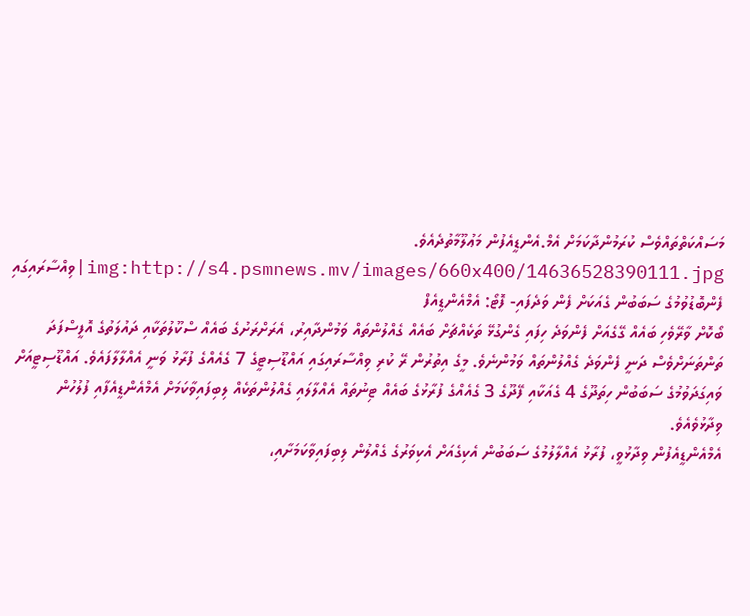މަސައްކަތްތައްވެސް ކުރަމުންދާކަމަށް އެމް.އެންޑީއެފުން މަޢުލޫމާތުދެއެވެ.
img:http://s4.psmnews.mv/images/660x400/14636528390111.jpg|ވިއްސާރައިގައި ފެންބޮޑުވުމުގެ ސަބަބުން ގެއަކަށް ފެން ވަދެފައި- ފޮޓޯ: އެމްއެންޑީއެފް
ބޯކޮށް ވާރޭވެހި ބައެއް ގޭގެއަށް ފެންވަދެ ހިފައި ގެންގުޅޭ ތަކެއްޗަށް ބައެއް ގެއްލުންތައް ވަމުންދާއިރު، އެރަށްރަށުގެ ބައެއް ސްކޫލުތަކާއި ދައުލަތުގެ އޮފީސްފަދަ ތަންތަނަށްވެސް ދަނީ ފެންވަދެ ގެއްލުންތައް ވަމުންނެވެ. މީގެ އިތުރުން ރޭ ކުރި ވިއްސާރައިގައި އައްޑޫސިޓީގެ 7 ގެއެއްގެ ފުރާޅު ވަނީ އެއްލާލާފައެވެ. އައްޑޫސިޓީއަށް ވައިގަދަވުމުގެ ސަބަބުން ހިތަދޫގެ 4 ގެއަކާއި ފޭދޫގެ 3 ގެއެއްގެ ފުރާޅުގެ ބައެއް ޓިނުތައް އެއްލާލައި ގެއްލުންތަކެއް ލިބިފައިވާކަމަށް އެމްއެންޑީއެފާއި ފުލުހުން ވިދާޅުވެއެވެ.
އެމްއެންޑީއެފުން ވިދާޅުވީ، ފުރާޅު އެއްލާލުމުގެ ސަބަބުން އެކިގެއަށް އެކިވަރުގެ ގެއްލުން ލިބިފައިވާކަމަށާއި،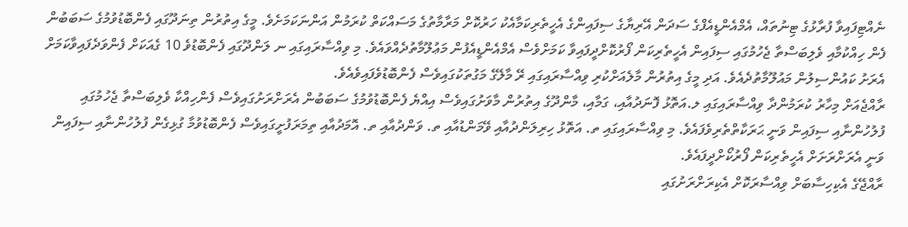ނެއްޓިފައިވާ ފުރާޅުގެ ޓިނުތައް، އެމްއެންޑީއެފްގެ ސަދަން އޭރިޔާގެ ސިފައިންގެ އެހީތެރިކަމާއެކު ހަރުކޮށް މަރާމާތުގެ މަސައްކަތް ކުރަމުން އަންނަކަމަށެވެ. މީގެ އިތުރުން ތިނަދޫގައި ފެންބޮޑުވުމުގެ ސަބަބުން ފެން ހިއްކުމާއި ވެލިބަސްތާ ޖެހުމުގައި ސިފައިން އެހީތެރިކަން ފޯރުކޮށްދީފައިވާ ކަމަށްވެސް އެމްއެންޑީއެފުން މަޢުލޫމާތުދެއްވައެވެ. މި ވިއްސާރައިގައި ނ ލަންދޫގައި ފެންބޮޑުވެ 10 ގެއަކަށް ފެންވަދެފައިވާކަމަށް އެރަށު ކައުންސިލުން މައުލޫމާތުދެއެވެ. އަދި މީގެ އިތުރުން މާލެއަށްކުރި ވިއްސާރައިގައި ރޭ މާލޭގެ މަގުތަކުގައިވެސް ފެންބޮޑުވެފައިވެއެވެ.
ރާއްޖެއަށް މިހާރު ކުރަމުންދާ ވިއްސާރައިގައި ލ.އަތޮޅު ފޮނަދުއާއި، ގަމާއި، މާންދޫގެ އިތުރުން މާވަށުގައިވެސް އިއްޔެ ފެންބޮޑުވުމުގެ ސަބަބުން އެރަށްރަށުގައިވެސް ފެންހިއްކާ ވެލިބަސްތާ ޖެހުމުގައި ފުލުހުންނާއި ސިފައިން ވަނީ ޙަރަކާތްތެރިވެފައެވެ. މި ވިއްސާރައިގައި ތ. އަތޮޅު ހިރިލަންދުއާއި ވޭމަންޑުއާއި ތ. ވަންދުއާއި ތ. އޮމަދުއާއި ތިމަރަފުށީގައިވެސް ފެންބޮޑުވުމާ ގުޅިގެން ފުލުހުންނާއި ސިފައިން ވަނީ އެރަށްރަށަށް އެހީތެރިކަން ފޯރުކޯށްދީފައެވެ.
ރާއްޖޭގެ އެކިހިސާބަށް ވިއްސާރަކޮށް އެކިރަށްރަށުގައި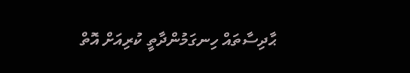ޙާދިސާތައް ހިނގަމުންދާތީ ކުރިއަށް އޮތް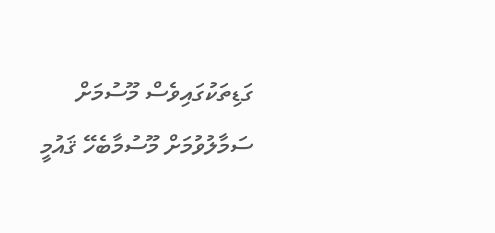ގަޑިތަކުގައިވެސް މޫސުމަށް ސަމާލުވުމަށް މޫސުމާބެހޭ ޤައުމީ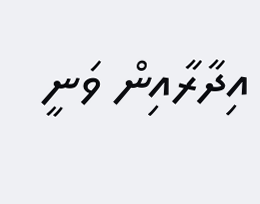އިދާރާއިން ވަނީ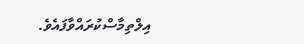އިލްތިމާސްކުރައްވާފައެވެ.